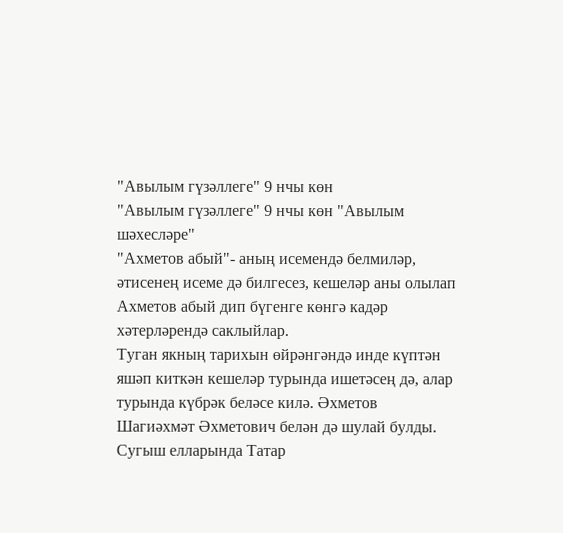"Авылым гүзәллеге" 9 нчы көн
"Авылым гүзәллеге" 9 нчы көн "Авылым шәхесләре"
"Ахметов абый"- аның исемендә белмиләр, әтисенең исеме дә билгесез, кешеләр аны олылап Ахметов абый дип бүгенге көнгә кадәр хәтерләрендә саклыйлар.
Туган якның тарихын өйрәнгәндә инде күптән яшәп киткән кешеләр турында ишетәсең дә, алар турында күбрәк беләсе килә. Әхметов Шагиәхмәт Әхметович белән дә шулай булды. Сугыш елларында Татар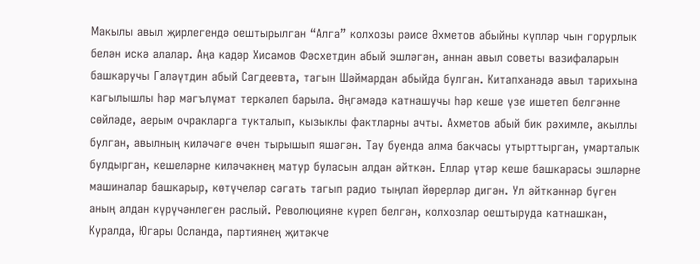Макылы авыл җирлегендә оештырылган “Алга” колхозы рәисе Әхметов абыйны күпләр чын горурлык белән искә алалар. Аңа кадәр Хисамов Фәсхетдин абый эшләгән, аннан авыл советы вазифаларын башкаручы Галәүтдин абый Сагдеевта, тагын Шәймардан абыйда булган. Китапханәдә авыл тарихына кагылышлы һәр мәгълүмат теркәлеп барыла. Әңгәмәдә катнашучы һәр кеше үзе ишетеп белгәнне сөйләде, аерым очракларга тукталып, кызыклы фактларны ачты. Ахметов абый бик рәхимле, акыллы булган, авылның киләчәге өчен тырышып яшәгән. Тау буенда алма бакчасы утырттырган, умарталык булдырган, кешеләрне киләчәкнең матур буласын алдан әйткән. Еллар үтәр кеше башкарасы эшләрне машиналар башкарыр, көтүчеләр сәгать тагып радио тыңлап йөрерләр дигән. Ул әйткәннәр бүген аның алдан күрүчәнлеген раслый. Революцияне күреп белгән, колхозлар оештыруда катнашкан, Куралда, Югары Осланда, партиянең җитәкче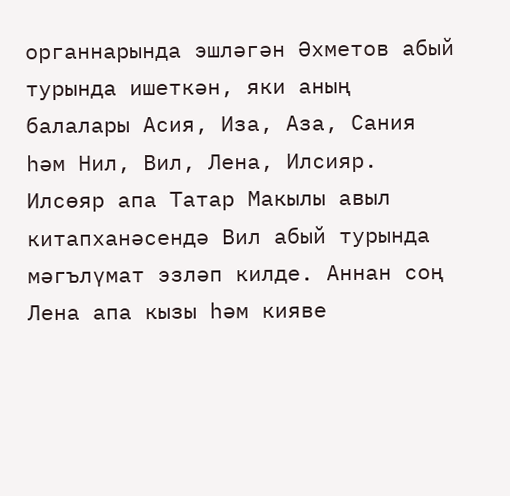органнарында эшләгән Әхметов абый турында ишеткән, яки аның балалары Асия, Иза, Аза, Сания һәм Нил, Вил, Лена, Илсияр. Илсөяр апа Татар Макылы авыл китапханәсендә Вил абый турында мәгълүмат эзләп килде. Аннан соң Лена апа кызы һәм кияве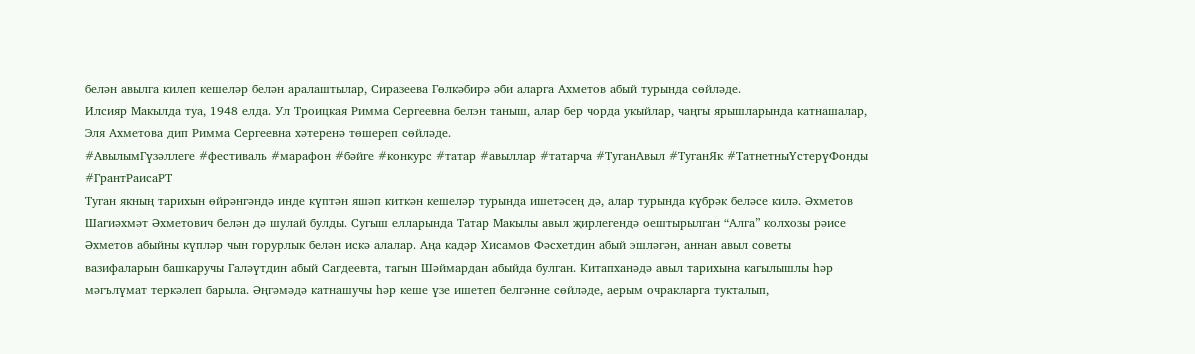белән авылга килеп кешеләр белән аралаштылар, Сиразеева Гөлкәбирә әби аларга Ахметов абый турында сөйләде.
Илсияр Макылда туа, 1948 елда. Ул Троицкая Римма Сергеевна белэн таныш, алар бер чорда укыйлар, чаңгы ярышларында катнашалар, Эля Ахметова дип Римма Сергеевна хәтеренә төшереп сөйләде.
#АвылымГүзәллеге #фестиваль #марафон #бәйге #конкурс #татар #авыллар #татарча #ТуганАвыл #ТуганЯк #ТатнетныҮстерүФонды #ГрантРаисаРТ
Туган якның тарихын өйрәнгәндә инде күптән яшәп киткән кешеләр турында ишетәсең дә, алар турында күбрәк беләсе килә. Әхметов Шагиәхмәт Әхметович белән дә шулай булды. Сугыш елларында Татар Макылы авыл җирлегендә оештырылган “Алга” колхозы рәисе Әхметов абыйны күпләр чын горурлык белән искә алалар. Аңа кадәр Хисамов Фәсхетдин абый эшләгән, аннан авыл советы вазифаларын башкаручы Галәүтдин абый Сагдеевта, тагын Шәймардан абыйда булган. Китапханәдә авыл тарихына кагылышлы һәр мәгълүмат теркәлеп барыла. Әңгәмәдә катнашучы һәр кеше үзе ишетеп белгәнне сөйләде, аерым очракларга тукталып,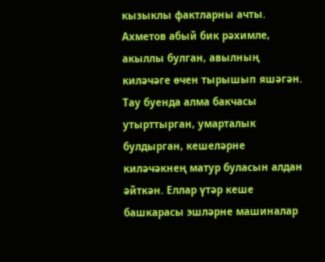кызыклы фактларны ачты. Ахметов абый бик рәхимле, акыллы булган, авылның киләчәге өчен тырышып яшәгән. Тау буенда алма бакчасы утырттырган, умарталык булдырган, кешеләрне киләчәкнең матур буласын алдан әйткән. Еллар үтәр кеше башкарасы эшләрне машиналар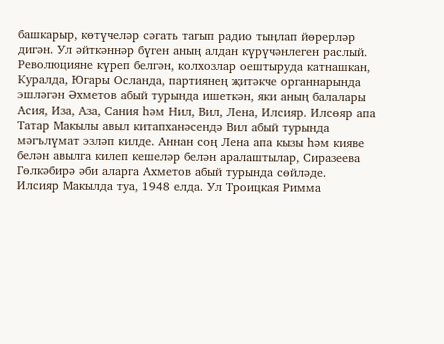башкарыр, көтүчеләр сәгать тагып радио тыңлап йөрерләр дигән. Ул әйткәннәр бүген аның алдан күрүчәнлеген раслый. Революцияне күреп белгән, колхозлар оештыруда катнашкан, Куралда, Югары Осланда, партиянең җитәкче органнарында эшләгән Әхметов абый турында ишеткән, яки аның балалары Асия, Иза, Аза, Сания һәм Нил, Вил, Лена, Илсияр. Илсөяр апа Татар Макылы авыл китапханәсендә Вил абый турында мәгълүмат эзләп килде. Аннан соң Лена апа кызы һәм кияве белән авылга килеп кешеләр белән аралаштылар, Сиразеева Гөлкәбирә әби аларга Ахметов абый турында сөйләде.
Илсияр Макылда туа, 1948 елда. Ул Троицкая Римма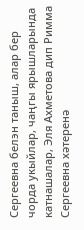Сергеевна белэн таныш, алар бер чорда укыйлар, чаңгы ярышларында катнашалар, Эля Ахметова дип Римма Сергеевна хәтеренә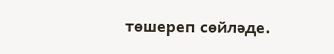төшереп сөйләде.